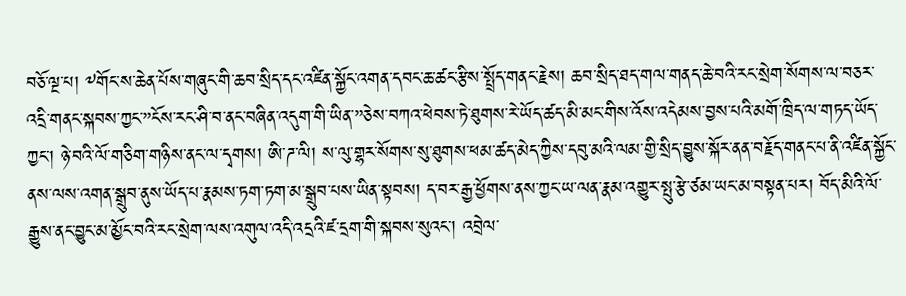བཅོ་ལྔ་པ། ༸གོང་ས་ཆེན་པོས་གཞུང་གི་ཆབ་སྲིད་དང་འཛིན་སྐྱོང་འགན་དབང་ཆ་ཚང་རྩིས་སྤྲོད་གནང་རྗེས། ཆབ་སྲིད་ཐད་གལ་གནད་ཆེ་བའི་རང་སྲེག་སོགས་ལ་བཅར་འདྲི་གནང་སྐབས་ཀྱང་”ངོས་རང་ཤི་བ་ནང་བཞིན་འདུག་གི་ཡིན་”ཅེས་བཀའ་ཕེབས་ཏེ་ཐུགས་རེ་ཡོད་ཚད་མི་མང་གིས་འོས་འདེམས་བྱས་པའི་མགོ་ཁྲིད་ལ་གཏད་ཡོད་ཀྱང་། ཉེ་བའི་ལོ་གཅིག་གཉིས་ནང་ལ་དྭགས། ཨི་ཌ་ལི། ས་ལུ་གྷར་སོགས་སུ་ཐུགས་ཕམ་ཚད་མེད་ཀྱིས་དབུ་མའི་ལམ་གྱི་སྲིད་བྱུས་སྐོར་ནན་བརྗོད་གནང་པ་ནི་འཛིན་སྐྱོང་ནས་ལས་འགན་སྒྲུབ་ནུས་ཡོད་པ་རྣམས་ཏག་ཏག་མ་སྒྲུབ་པས་ཡིན་སྟབས། ད་བར་རྒྱ་ཕྱོགས་ནས་ཀྱང་ཡ་ལན་རྣམ་འགྱུར་སྤུ་རྩེ་ཙམ་ཡང་མ་བསྟན་པར། བོད་མིའི་ལོ་རྒྱུས་ནང་བྱུང་མ་མྱོང་བའི་རང་སྲེག་ལས་འགུལ་འདི་འདྲའི་ཛ་དྲག་གི་སྐབས་སུའང་། འབྲེལ་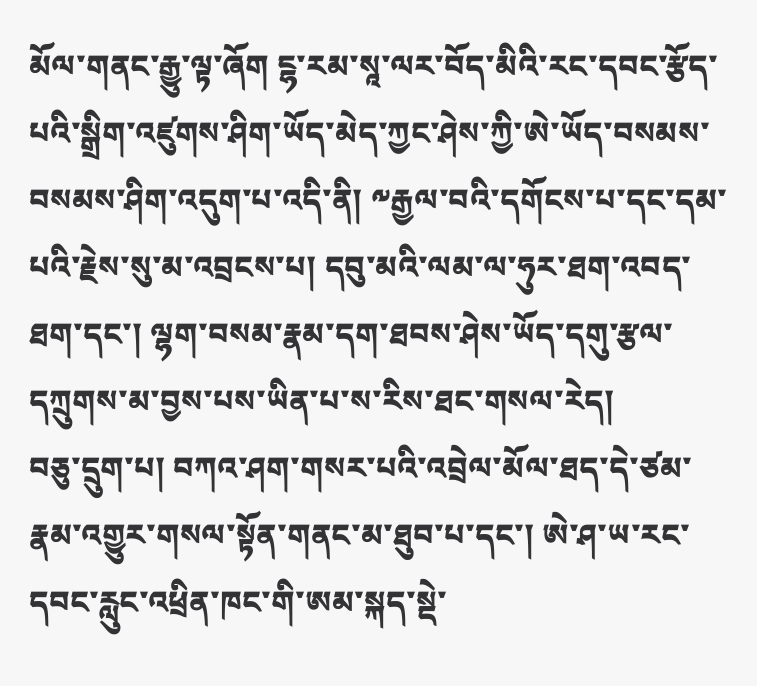མོལ་གནང་རྒྱུ་ལྟ་ཞོག ངྷ་རམ་སཱ་ལར་བོད་མིའི་རང་དབང་རྩོད་པའི་སྒྲིག་འཛུགས་ཤིག་ཡོད་མེད་ཀྱང་ཤེས་ཀྱི་ཨེ་ཡོད་བསམས་བསམས་ཤིག་འདུག་པ་འདི་ནི། ༸རྒྱལ་བའི་དགོངས་པ་དང་དམ་པའི་རྗེས་སུ་མ་འབྲངས་པ། དབུ་མའི་ལམ་ལ་ཧུར་ཐག་འབད་ཐག་དང་། ལྷག་བསམ་རྣམ་དག་ཐབས་ཤེས་ཡོད་དགུ་རྩལ་དཀྲུགས་མ་བྱས་པས་ཡིན་པ་ས་རིས་ཐང་གསལ་རེད།
བཅུ་དྲུག་པ། བཀའ་ཤག་གསར་པའི་འབྲེལ་མོལ་ཐད་དེ་ཙམ་རྣམ་འགྱུར་གསལ་སྟོན་གནང་མ་ཐུབ་པ་དང་། ཨེ་ཤ་ཡ་རང་དབང་རླུང་འཕྲིན་ཁང་གི་ཨམ་སྐད་སྡེ་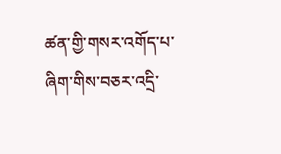ཚན་གྱི་གསར་འགོད་པ་ཞིག་གིས་བཅར་འདྲི་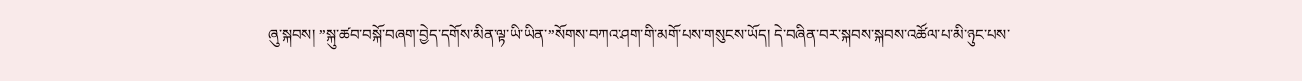ཞུ་སྐབས། ”སྐུ་ཚབ་བསྐོ་བཞག་བྱེད་དགོས་མིན་ལྟ་ཡི་ཡིན་”སོགས་བཀའ་ཤག་གི་མགོ་པས་གསུངས་ཡོད། དེ་བཞིན་བར་སྐབས་སྐབས་འཚོལ་པ་མི་ཉུང་པས་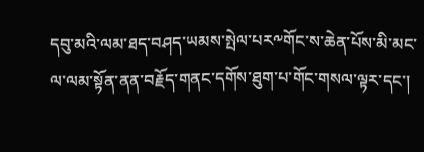དབུ་མའི་ལམ་ཐད་བཤད་ཡམས་སྤེལ་པར༸གོང་ས་ཆེན་པོས་མི་མང་ལ་ལམ་སྟོན་ནན་བརྗོད་གནང་དགོས་ཐུག་པ་གོང་གསལ་ལྟར་དང་།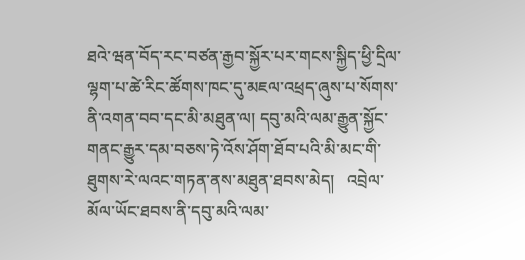ཐའེ་ཝན་བོད་རང་བཙན་རྒྱབ་སྐྱོར་པར་གངས་སྐྱིད་ཕྱི་དྲིལ་ལྷག་པ་ཚེ་རིང་ཚོགས་ཁང་དུ་མཇལ་འཕྲད་ཞུས་པ་སོགས་ནི་འགན་བབ་དང་མི་མཐུན་ལ། དབུ་མའི་ལམ་རྒྱུན་སྐྱོང་གནང་རྒྱུར་དམ་བཅས་ཏེ་འོས་ཤོག་ཐོབ་པའི་མི་མང་གི་ཐུགས་རེ་ལའང་གཏན་ནས་མཐུན་ཐབས་མེད།   འབྲེལ་མོལ་ཡོང་ཐབས་ནི་དབུ་མའི་ལམ་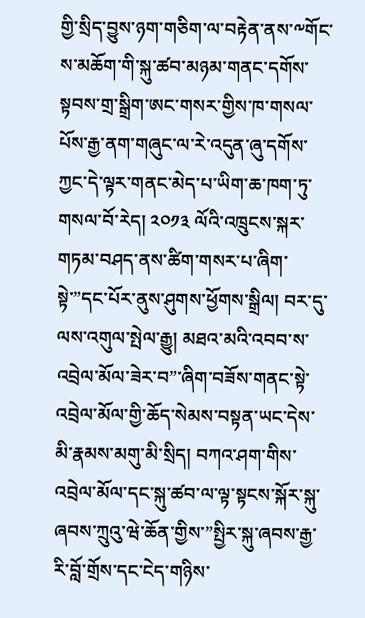གྱི་སྲིད་བྱུས་ཉག་གཅིག་ལ་བརྟེན་ནས་༸གོང་ས་མཆོག་གི་སྐུ་ཚབ་མཉམ་གནང་དགོས་སྟབས་གྲ་སྒྲིག་ཨང་གསར་གྱིས་ཁ་གསལ་པོས་རྒྱ་ནག་གཞུང་ལ་རེ་འདུན་ཞུ་དགོས་ཀྱང་དེ་ལྟར་གནང་མེད་པ་ཡིག་ཆ་ཁག་ཏུ་གསལ་བོ་རེད། ༢༠༡༣ ལོའི་འཁྲུངས་སྐར་གཏམ་བཤད་ནས་ཚིག་གསར་པ་ཞིག་སྟེ་”དང་པོར་ནུས་ཤུགས་ཕྱོགས་སྒྲིལ། བར་དུ་ལས་འགུལ་སྤེལ་རྒྱུ། མཐའ་མའི་འབབ་ས་འབྲེལ་མོལ་ཟེར་བ”་ཞིག་བཟོས་གནང་སྟེ་འབྲེལ་མོལ་གྱི་ཆོད་སེམས་བསྟན་ཡང་དེས་མི་རྣམས་མགུ་མི་སྲིད། བཀའ་ཤག་གིས་འབྲེལ་མོལ་དང་སྐུ་ཚབ་ལ་ལྟ་སྟངས་སྐོར་སྐུ་ཞབས་ཀྲུའུ་ཝེ་ཆོན་གྱིས་”སྤྱིར་སྐུ་ཞབས་རྒྱ་རི་བློ་གྲོས་དང་ངེད་གཉིས་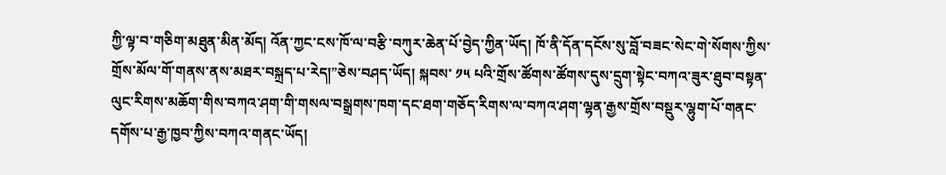ཀྱི་ལྟ་བ་གཅིག་མཐུན་མིན་མོད། འོན་ཀྱང་ངས་ཁོ་ལ་བརྩི་བཀུར་ཆེན་པོ་བྱེད་ཀྱིན་ཡོད། ཁོ་ནི་དོན་དངོས་སུ་བློ་བཟང་སེང་གེ་སོགས་ཀྱིས་གྲོས་མོལ་གོ་གནས་ནས་མཐར་བསྐྲད་པ་རེད།”ཅེས་བཤད་ཡོད། སྐབས་ ༡༥ པའི་གྲོས་ཚོགས་ཚོགས་དུས་དྲུག་སྟེང་བཀའ་ཟུར་ཐུབ་བསྟན་ལུང་རིགས་མཆོག་གིས་བཀའ་ཤག་གི་གསལ་བསྒྲགས་ཁག་དང་ཐག་གཅོད་རིགས་ལ་བཀའ་ཤག་ལྷན་རྒྱས་གྲོས་བསྡུར་ལྷུག་པོ་གནང་དགོས་པ་རྒྱ་ཁྱབ་ཀྱིས་བཀའ་གནང་ཡོད།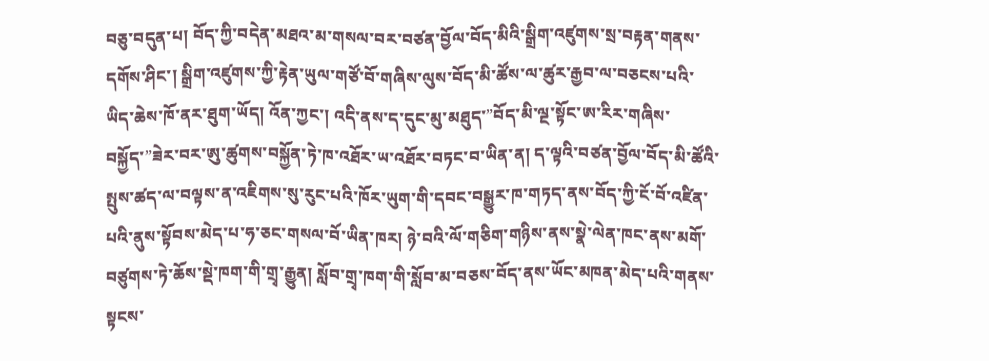བཅུ་བདུན་པ། བོད་ཀྱི་བདེན་མཐའ་མ་གསལ་བར་བཙན་བྱོལ་བོད་མིའི་སྒྲིག་འཛུགས་སྲ་བརྟན་གནས་དགོས་ཤིང་། སྒྲིག་འཛུགས་ཀྱི་རྟེན་ཡུལ་གཙོ་བོ་གཞིས་ལུས་བོད་མི་ཚོས་ལ་ཚུར་རྒྱབ་ལ་བཅངས་པའི་ཡིད་ཆེས་ཁོ་ནར་ཐུག་ཡོད། འོན་ཀྱང་། འདི་ནས་ད་དུང་མུ་མཐུད་”བོད་མི་ལྔ་སྟོང་ཨ་རིར་གཞིས་བསྐྱོད་”ཟེར་བར་ཨུ་ཚུགས་བསྐྱོན་ཏེ་ཁ་འཐོར་ཡ་འཐོར་བཏང་བ་ཡིན་ན། ད་ལྟའི་བཙན་བྱོལ་བོད་མི་ཚོའི་སྤུས་ཚད་ལ་བལྟས་ན་འཇིགས་སུ་རུང་པའི་ཁོར་ཡུག་གི་དབང་བསྒྱུར་ཁ་གཏད་ནས་བོད་ཀྱི་ངོ་བོ་འཛིན་པའི་ནུས་སྟོབས་མེད་པ་ཧ་ཅང་གསལ་བོ་ཡིན་ཁར། ཉེ་བའི་ལོ་གཅིག་གཉིས་ནས་སྣེ་ལེན་ཁང་ནས་མགོ་བཙུགས་ཏེ་ཆོས་སྡེ་ཁག་གི་གྲྭ་རྒྱུན། སློབ་གྲྭ་ཁག་གི་སློབ་མ་བཅས་བོད་ནས་ཡོང་མཁན་མེད་པའི་གནས་སྟངས་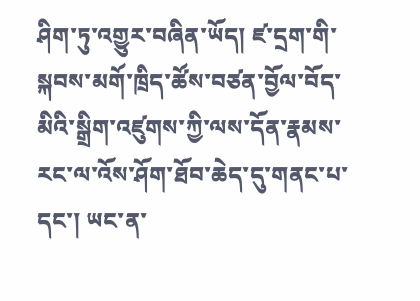ཤིག་ཏུ་འགྱུར་བཞིན་ཡོད། ཛ་དྲག་གི་སྐབས་མགོ་ཁྲིད་ཚོས་བཙན་བྱོལ་བོད་མིའི་སྒྲིག་འཛུགས་ཀྱི་ལས་དོན་རྣམས་རང་ལ་འོས་ཤོག་ཐོབ་ཆེད་དུ་གནང་པ་དང་། ཡང་ན་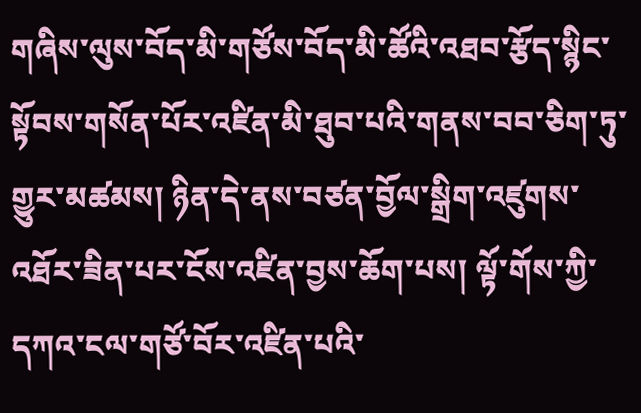གཞིས་ལུས་བོད་མི་གཙོས་བོད་མི་ཚོའི་འཐབ་རྩོད་སྙིང་སྟོབས་གསོན་པོར་འཛིན་མི་ཐུབ་པའི་གནས་བབ་ཅིག་ཏུ་གྱུར་མཚམས། ཉིན་དེ་ནས་བཙན་བྱོལ་སྒྲིག་འཛུགས་འཐོར་ཟིན་པར་ངོས་འཛིན་བྱས་ཆོག་པས། ལྟོ་གོས་ཀྱི་དཀའ་ངལ་གཙོ་བོར་འཛིན་པའི་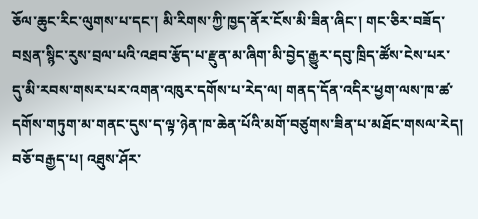ཅོལ་ཆུང་རིང་ལུགས་པ་དང་། མི་རིགས་ཀྱི་ཁྱད་ནོར་ངོས་མི་ཟིན་ཞིང་། གང་ཅིར་བཟོད་བསྲན་སྙིང་རུས་བྲལ་པའི་འཐབ་རྩོད་པ་རྫུན་མ་ཞིག་མི་བྱེད་རྒྱུར་དབུ་ཁྲིད་ཚོས་ངེས་པར་དུ་མི་རབས་གསར་པར་འགན་འཁུར་དགོས་པ་རེད་ལ། གནད་དོན་འདིར་ཕྱག་ལས་ཁ་ཚ་དགོས་གཏུག་མ་གནང་དུས་ད་ལྟ་ཉེན་ཁ་ཆེན་པོའི་མགོ་བཙུགས་ཟིན་པ་མཐོང་གསལ་རེད།
བཅོ་བརྒྱད་པ། འཐུས་ཤོར་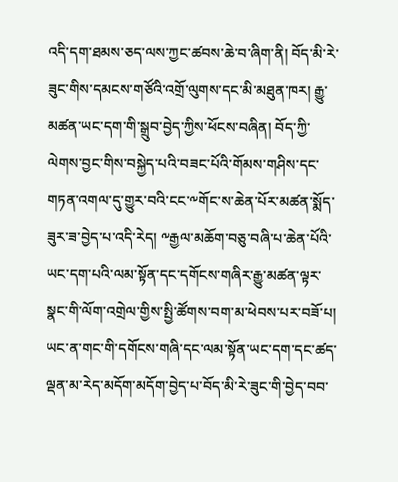འདི་དག་ཐམས་ཅད་ལས་ཀྱང་ཚབས་ཆེ་བ་ཞིག་ནི། བོད་མི་རེ་ཟུང་གིས་དམངས་གཙོའི་འགྲོ་ལུགས་དང་མི་མཐུན་ཁར། རྒྱུ་མཚན་ཡང་དག་གི་སྒྲུབ་བྱེད་ཀྱིས་ཕོངས་བཞིན། བོད་ཀྱི་ལེགས་བྱང་གིས་བསྐྱེད་པའི་བཟང་པོའི་གོམས་གཤིས་དང་གཏན་འགལ་དུ་གྱུར་བའི་ངང་༸གོང་ས་ཆེན་པོར་མཚན་སྨོད་ཟུར་ཟ་བྱེད་པ་འདི་རེད། ༸རྒྱལ་མཆོག་བཅུ་བཞི་པ་ཆེན་པོའི་ཡང་དག་པའི་ལམ་སྟོན་དང་དགོངས་གཞིར་རྒྱུ་མཚན་ལྟར་སྣང་གི་ལོག་འགྲེལ་གྱིས་སྤྱི་ཚོགས་བག་མ་ཕེབས་པར་བཟོ་པ། ཡང་ན་གང་གི་དགོངས་གཞི་དང་ལམ་སྟོན་ཡང་དག་དང་ཚད་ལྡན་མ་རེད་མདོག་མདོག་བྱེད་པ་བོད་མི་རེ་ཟུང་གི་བྱེད་བབ་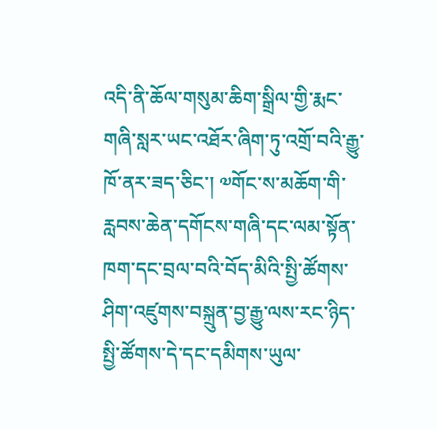འདི་ནི་ཆོལ་གསུམ་ཆིག་སྒྲིལ་གྱི་རྨང་གཞི་སླར་ཡང་འཐོར་ཞིག་ཏུ་འགྲོ་བའི་རྒྱུ་ཁོ་ནར་ཟད་ཅིང་། ༧གོང་ས་མཆོག་གི་རླབས་ཆེན་དགོངས་གཞི་དང་ལམ་སྟོན་ཁག་དང་བྲལ་བའི་བོད་མིའི་སྤྱི་ཚོགས་ཤིག་འཛུགས་བསྐྲུན་བྱ་རྒྱུ་ལས་རང་ཉིད་སྤྱི་ཚོགས་དེ་དང་དམིགས་ཡུལ་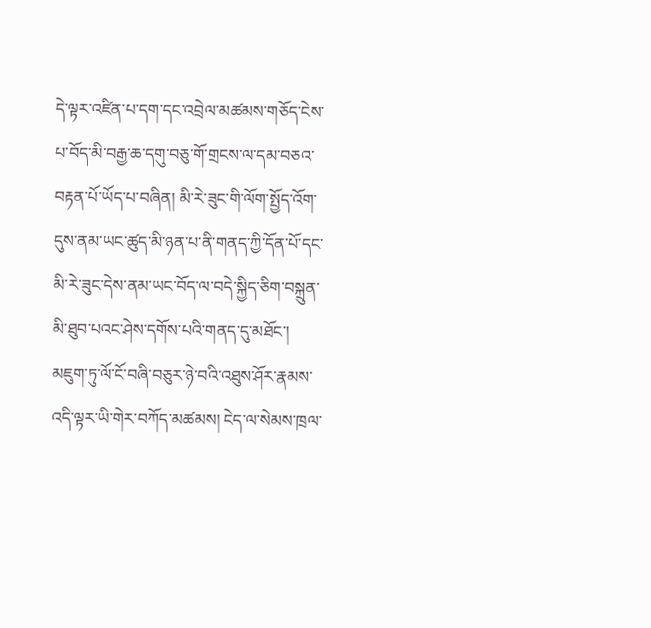དེ་ལྟར་འཛིན་པ་དག་དང་འབྲེལ་མཚམས་གཅོད་ངེས་པ་བོད་མི་བརྒྱ་ཆ་དགུ་བཅུ་གོ་གྲངས་ལ་དམ་བཅའ་བརྟན་པོ་ཡོད་པ་བཞིན། མི་རེ་ཟུང་གི་ལོག་སྤྱོད་འོག་དུས་ནམ་ཡང་ཚུད་མི་ཉན་པ་ནི་གནད་ཀྱི་དོན་པོ་དང་མི་རེ་ཟུང་དེས་ནམ་ཡང་བོད་ལ་བདེ་སྐྱིད་ཅིག་བསྐྲུན་མི་ཐུབ་པའང་ཤེས་དགོས་པའི་གནད་དུ་མཐོང་།
མཇུག་ཏུ་ལོ་ངོ་བཞི་བཅུར་ཉེ་བའི་འཐུས་ཤོར་རྣམས་འདི་ལྟར་ཡི་གེར་བཀོད་མཚམས། ངེད་ལ་སེམས་ཁྲལ་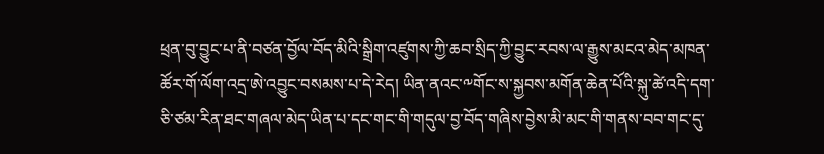ཕྲན་བུ་བྱུང་པ་ནི་བཙན་བྱོལ་བོད་མིའི་སྒྲིག་འཛུགས་ཀྱི་ཆབ་སྲིད་ཀྱི་བྱུང་རབས་ལ་རྒྱུས་མངའ་མེད་མཁན་ཚོར་གོ་ལོག་འདྲ་ཨེ་འབྱུང་བསམས་པ་དེ་རེད། ཡིན་ནའང་༸གོང་ས་སྐྱབས་མགོན་ཆེན་པོའི་སྐུ་ཚེ་འདི་དག་ཅི་ཙམ་རིན་ཐང་གཞལ་མེད་ཡིན་པ་དང་གང་གི་གདུལ་བྱ་བོད་གཞིས་བྱེས་མི་མང་གི་གནས་བབ་གང་དུ་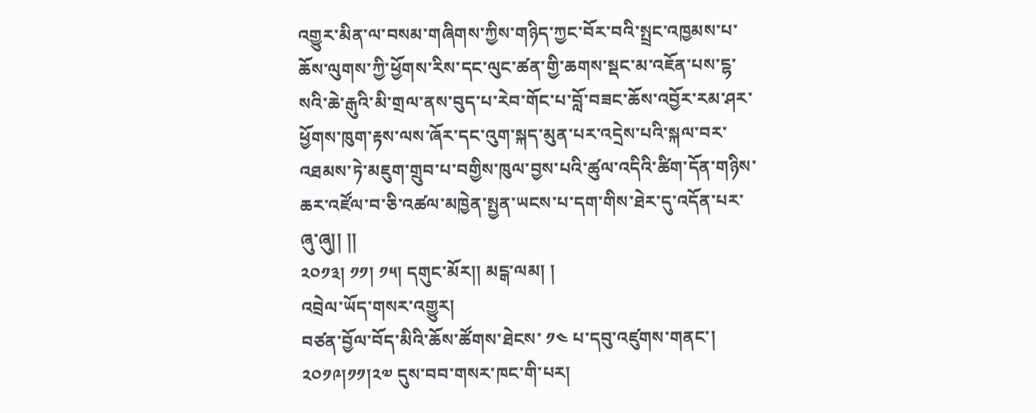འགྱུར་མིན་ལ་བསམ་གཞིགས་ཀྱིས་གཉིད་ཀྱང་བོར་བའི་སྤྲང་འཁྱམས་པ་ཆོས་ལུགས་ཀྱི་ཕྱོགས་རིས་དང་ལུང་ཚན་གྱི་ཆགས་སྡང་མ་འཇོན་པས་ངྷ་སའི་ཆེ་རྒུའི་མི་གྲལ་ནས་བུད་པ་རེབ་གོང་པ་བློ་བཟང་ཆོས་འབྱོར་རམ་ཤར་ཕྱོགས་ཁུག་རྟས་ལས་ཞོར་དང་འུག་སྐད་མུན་པར་འདྲེས་པའི་སྐལ་བར་འཐམས་ཏེ་མཇུག་གྲུབ་པ་བགྱིས་ཁུལ་བྱས་པའི་ཚུལ་འདིའི་ཚིག་དོན་གཉིས་ཆར་འཛོལ་བ་ཅི་འཚལ་མཁྱེན་སྤྱན་ཡངས་པ་དག་གིས་ཐེར་དུ་འདོན་པར་ཞུ་ཞུ།། །།
༢༠༡༣། ༡༡། ༡༥། དགུང་མོར།། མངྒ་ལམ། །
འབྲེལ་ཡོད་གསར་འགྱུར།
བཙན་བྱོལ་བོད་མིའི་ཆོས་ཚོགས་ཐེངས་ ༡༤ པ་དབུ་འཛུགས་གནང་། ༢༠༡༩།༡༡།༢༧ དུས་བབ་གསར་ཁང་གི་པར།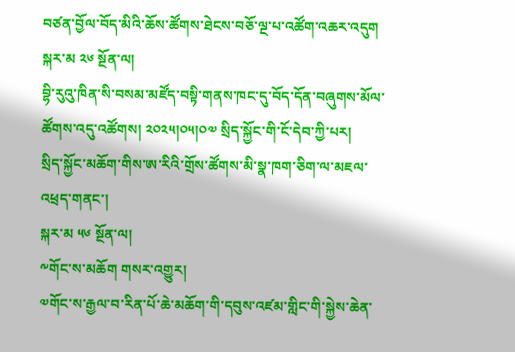བཙན་བྱོལ་བོད་མིའི་ཆོས་ཚོགས་ཐེངས་བཅོ་ལྔ་པ་འཚོག་འཆར་འདུག
སྐར་མ ༢༦ སྔོན་ལ།
བྷི་རུའུ་ཁིན་སི་བསམ་མཛོད་བསྟི་གནས་ཁང་དུ་བོད་དོན་བཞུགས་མོལ་ཚོགས་འདུ་འཚོགས། ༢༠༢༥།༠༥།༠༧ སྲིད་སྐྱོང་གི་ངོ་དེབ་ཀྱི་པར།
སྲིད་སྐྱོང་མཆོག་གིས་ཨ་རིའི་གྲོས་ཚོགས་མི་སྣ་ཁག་ཅིག་ལ་མཇལ་འཕྲད་གནང་།
སྐར་མ ༥༦ སྔོན་ལ།
༸གོང་ས་མཆོག གསར་འགྱུར།
༧གོང་ས་རྒྱལ་བ་རིན་པོ་ཆེ་མཆོག་གི་དབུས་འཛམ་གླིང་གི་སྐྱེས་ཆེན་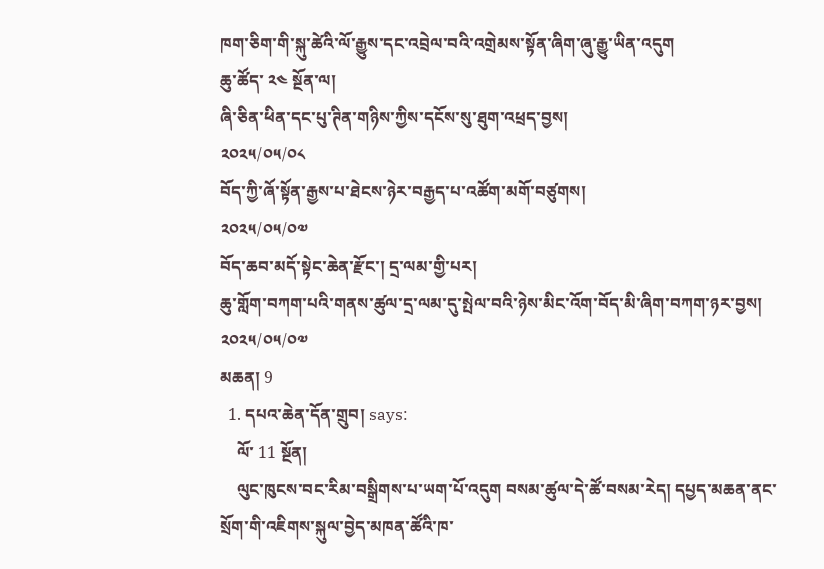ཁག་ཅིག་གི་སྐུ་ཚེའི་ལོ་རྒྱུས་དང་འབྲེལ་བའི་འགྲེམས་སྟོན་ཞིག་ཞུ་རྒྱུ་ཡིན་འདུག
ཆུ་ཚོད་ ༢༤ སྔོན་ལ།
ཞི་ཅིན་ཕིན་དང་པུ་ཊིན་གཉིས་ཀྱིས་དངོས་སུ་ཐུག་འཕྲད་བྱས།
༢༠༢༥/༠༥/༠༨
བོད་ཀྱི་ཞོ་སྟོན་རྒྱས་པ་ཐེངས་ཉེར་བརྒྱད་པ་འཚོག་མགོ་བཙུགས།
༢༠༢༥/༠༥/༠༧
བོད་ཆབ་མདོ་སྟེང་ཆེན་རྫོང་། དྲ་ལམ་གྱི་པར།
ཆུ་གློག་བཀག་པའི་གནས་ཚུལ་དྲ་ལམ་དུ་སྤེལ་བའི་ཉེས་མིང་འོག་བོད་མི་ཞིག་བཀག་ཉར་བྱས།
༢༠༢༥/༠༥/༠༧
མཆན། 9
  1. དཔའ་ཆེན་དོན་གྲུབ། says:
    ལོ་ 11 སྔོན།
    ལུང་ཁུངས་བང་རིམ་བསྒྲིགས་པ་ཡག་པོ་འདུག བསམ་ཚུལ་དེ་ཚོ་བསམ་རེད། དཔྱད་མཆན་ནང་སྲོག་གི་འཇིགས་སྐུལ་བྱེད་མཁན་ཚོའི་ཁ་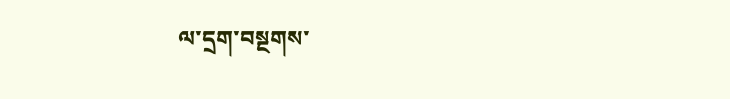ལ་དྲག་བསྔགས་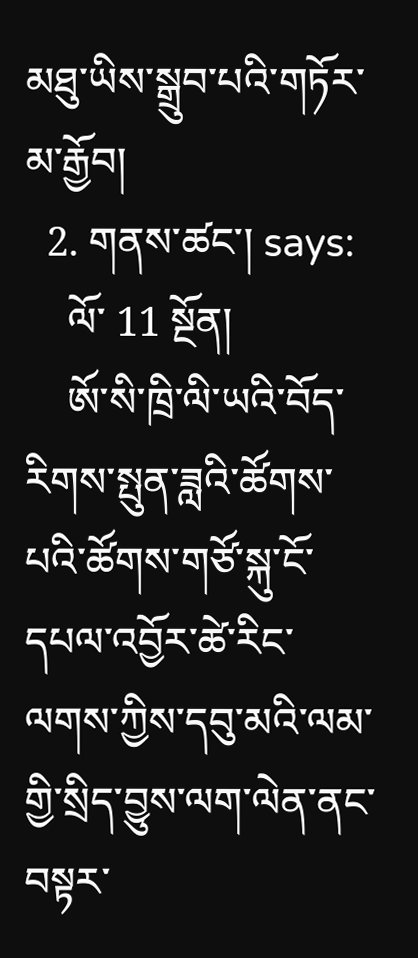མཐུ་ཡིས་སྒྲུབ་པའི་གཏོར་མ་རྒྱོབ།
  2. གནས་ཚང་། says:
    ལོ་ 11 སྔོན།
    ཨོ་སི་ཁྲི་ལི་ཡའི་བོད་རིགས་སྤུན་ཟླའི་ཚོགས་པའི་ཚོགས་གཙོ་སྐུ་ངོ་དཔལ་འབྱོར་ཚེ་རིང་ལགས་ཀྱིས་དབུ་མའི་ལམ་གྱི་སྲིད་བྱུས་ལག་ལེན་ནང་བསྟར་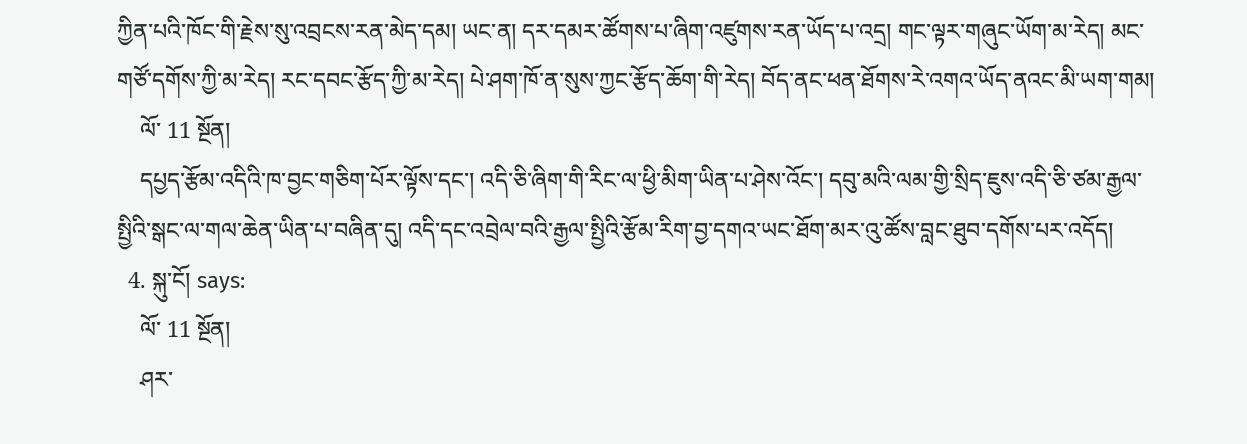ཀྱིན་པའི་ཁོང་གི་རྗེས་སུ་འབྲངས་རན་མེད་དམ། ཡང་ན། དར་དམར་ཚོགས་པ་ཞིག་འཛུགས་རན་ཡོད་པ་འདྲ། གང་ལྟར་གཞུང་ཡོག་མ་རེད། མང་གཙོ་དགོས་ཀྱི་མ་རེད། རང་དབང་རྩོད་ཀྱི་མ་རེད། པེ་ཤག་ཁོ་ན་སུས་ཀྱང་རྩོད་ཆོག་གི་རེད། བོད་ནང་ཕན་ཐོགས་རེ་འགའ་ཡོད་ནའང་མི་ཡག་གམ།
    ལོ་ 11 སྔོན།
    དཔྱད་རྩོམ་འདིའི་ཁ་བྱང་གཅིག་པོར་ལྟོས་དང་། འདི་ཅི་ཞིག་གི་རིང་ལ་ཕྱི་མིག་ཡིན་པ་ཤེས་འོང་། དབུ་མའི་ལམ་གྱི་སྲིད་ཇུས་འདི་ཅི་ཙམ་རྒྱལ་སྤྱིའི་སྒང་ལ་གལ་ཆེན་ཡིན་པ་བཞིན་དུ། འདི་དང་འབྲེལ་བའི་རྒྱལ་སྤྱིའི་རྩོམ་རིག་བྱ་དགའ་ཡང་ཐོག་མར་འུ་ཚོས་བླང་ཐུབ་དགོས་པར་འདོད།
  4. སྐུ་ངོ། says:
    ལོ་ 11 སྔོན།
    ཤར་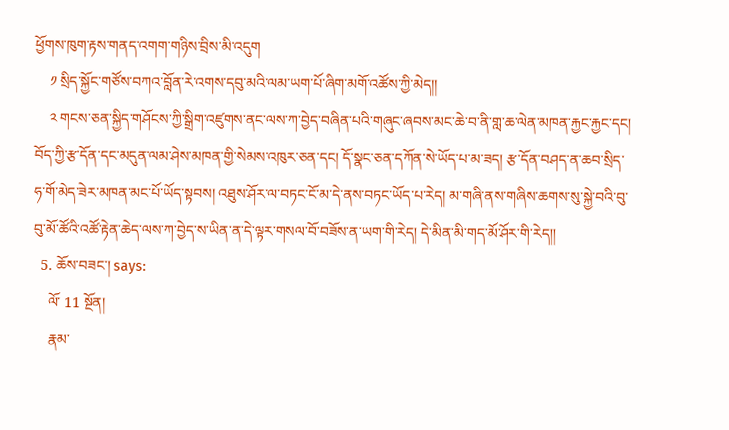ཕྱོགས་ཁུག་རྟས་གནད་འགག་གཉིས་བྲིས་མི་འདུག
    ༡ སྲིད་སྐྱོང་གཙོས་བཀའ་བློན་རེ་འགས་དབུ་མའི་ལམ་ཡག་པོ་ཞིག་མགོ་འཚོས་ཀྱི་མེད།།
    ༢ གངས་ཅན་སྐྱིད་གཤོངས་ཀྱི་སྒྲིག་འཛུགས་ནང་ལས་ཀ་བྱེད་བཞིན་པའི་གཞུང་ཞབས་མང་ཆེ་བ་ནི་གླ་ཆ་ལེན་མཁན་རྐྱང་རྐྱང་དང། བོད་ཀྱི་རྩ་དོན་དང་མདུན་ལམ་ཤེས་མཁན་གྱི་སེམས་འཁུར་ཅན་དང། དོ་སྣང་ཅན་དཀོན་སེ་ཡོད་པ་མ་ཟད། རྩ་དོན་བཤད་ན་ཆབ་སྲིད་ཧ་གོ་མེད་ཟེར་མཁན་མང་པོ་ཡོད་སྟབས། འཐུས་ཤོར་ལ་བཏང་ངོ་མ་དེ་ནས་བཏང་ཡོད་པ་རེད། མ་གཞི་ནས་གཞིས་ཆགས་སུ་སྐྱེ་བའི་བུ་བུ་མོ་ཚོའི་འཚོ་རྟེན་ཆེད་ལས་ཀ་བྱེད་ས་ཡིན་ན་དེ་ལྟར་གསལ་བོ་བཟོས་ན་ཡག་གི་རེད། དེ་མིན་མི་གད་མོ་ཤོར་གི་རེད།།
  5. ཆོས་བཟང་། says:
    ལོ་ 11 སྔོན།
    རྣམ་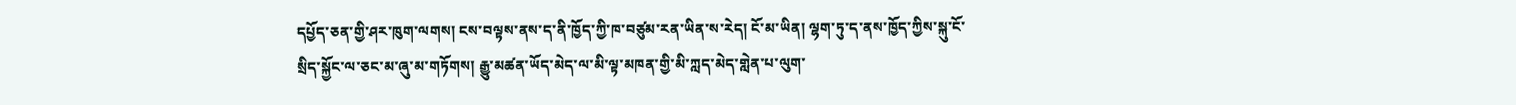དཔྱོད་ཅན་གྱི་ཤར་ཁུག་ལགས། ངས་བལྟས་ནས་ད་ནི་ཁྱོད་ཀྱི་ཁ་བཙུམ་རན་ཡིན་ས་རེད། ངོ་མ་ཡིན། ལྷག་ཏུ་ད་ནས་ཁྱོད་ཀྱིས་སྐུ་ངོ་སྲིད་སྐྱོང་ལ་ཅང་མ་ཞུ་མ་གཏོགས། རྒྱུ་མཚན་ཡོད་མེད་ལ་མི་ལྟ་མཁན་གྱི་མི་ཀླད་མེད་གླེན་པ་ལུག་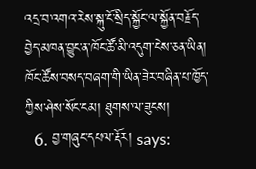འདྲ་བ་འགའ་རེས་སྐུ་ངོ་སྲིད་སྐྱོང་ལ་སྐྱོན་བརྗོད་བྱེད་མཁན་བྱུང་ན་ཁོང་ཚོ་མི་འདུག་ངེས་ཅན་ཡིན། ཁོང་ཚོས་བསད་བཞག་གི་ཡིན་ཟེར་བཞིན་པ་ཁྱོད་ཀྱིས་ཤེས་སོང་ངམ། ཐུགས་ལ་ཟུངས།
  6. བྱ་གཞུང་དཔལ་རྡོར། says: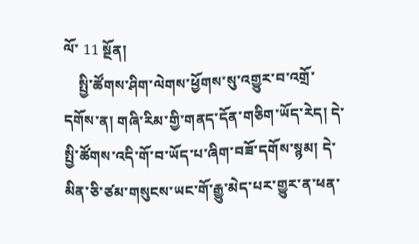ལོ་ 11 སྔོན།
    སྤྱི་ཚོགས་ཤིག་ལེགས་ཕྱོགས་སུ་འགྱུར་བ་འགྲོ་དགོས་ན། གཞི་རིམ་གྱི་གནད་དོན་གཅིག་ཡོད་རེད། དེ་སྤྱི་ཚོགས་འདི་གོ་བ་ཡོད་པ་ཞིག་བཟོ་དགོས་སྙམ། དེ་མིན་ཅི་ཙམ་གསུངས་ཡང་གོ་རྒྱུ་མེད་པར་གྱུར་ན་ཕན་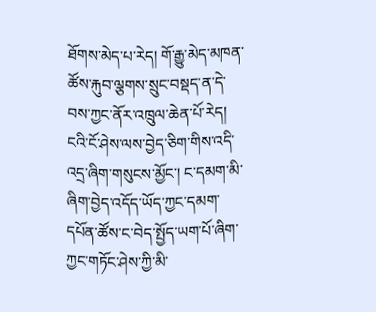ཐོགས་མེད་པ་རེད། གོ་རྒྱུ་མེད་མཁན་ཚོས་རྐུབ་ལྕགས་སྲུང་བསྡད་ན་དེ་བས་ཀྱང་ནོར་འཁྲུལ་ཆེན་པོ་རེད། ངའི་ངོ་ཤེས་ལས་བྱེད་ཅིག་གིས་འདི་འདྲ་ཞིག་གསུངས་མྱོང་། ང་དམག་མི་ཞིག་བྱེད་འདོད་ཡོད་ཀྱང་དམག་དཔོན་ཚོས་ང་བེད་སྤྱོད་ཡག་པོ་ཞིག་ཀྱང་གཏོང་ཤེས་ཀྱི་མི་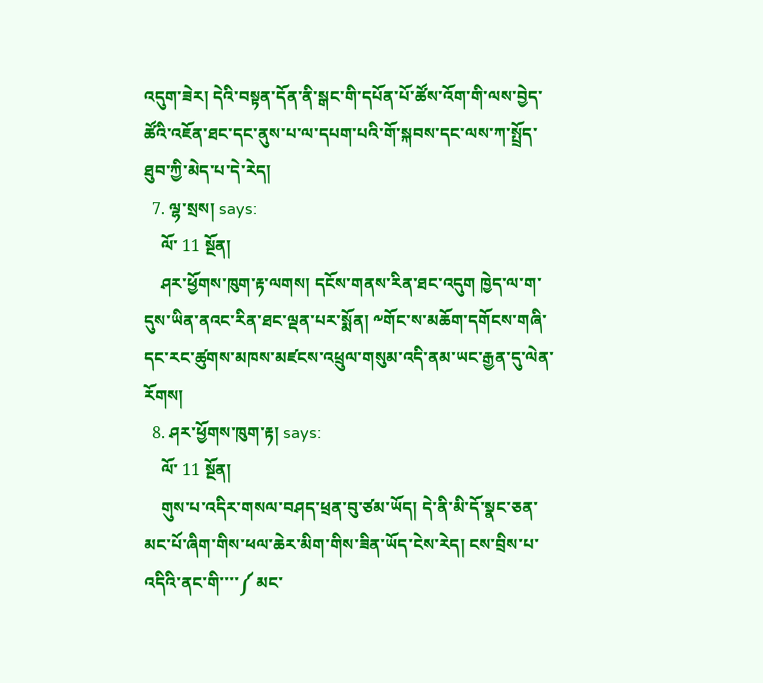འདུག་ཟེར། དེའི་བསྟན་དོན་ནི་སྒང་གི་དཔོན་པོ་ཚོས་འོག་གི་ལས་བྱེད་ཚོའི་འཇོན་ཐང་དང་ནུས་པ་ལ་དཔག་པའི་གོ་སྐབས་དང་ལས་ཀ་སྤྲོད་ཐུབ་ཀྱི་མེད་པ་དེ་རེད།
  7. ལྷ་སྲས། says:
    ལོ་ 11 སྔོན།
    ཤར་ཕྱོགས་ཁུག་རྟ་ལགས། དངོས་གནས་རིན་ཐང་འདུག ཁྱེད་ལ་ག་དུས་ཡིན་ནའང་རིན་ཐང་ལྡན་པར་སྨོན། ༸གོང་ས་མཆོག་དགོངས་གཞི་དང་རང་ཚུགས་མཁས་མཛངས་འཕྲུལ་གསུམ་འདི་ནམ་ཡང་རྒྱན་དུ་ལེན་རོགས།
  8. ཤར་ཕྱོགས་ཁུག་རྟ། says:
    ལོ་ 11 སྔོན།
    གུས་པ་འདིར་གསལ་བཤད་ཕྲན་བུ་ཙམ་ཡོད། དེ་ནི་མི་དོ་སྣང་ཅན་མང་པོ་ཞིག་གིས་ཕལ་ཆེར་མིག་གིས་ཟིན་ཡོད་ངེས་རེད། ངས་བྲིས་པ་འདིའི་ནང་གི་་་་༼ མང་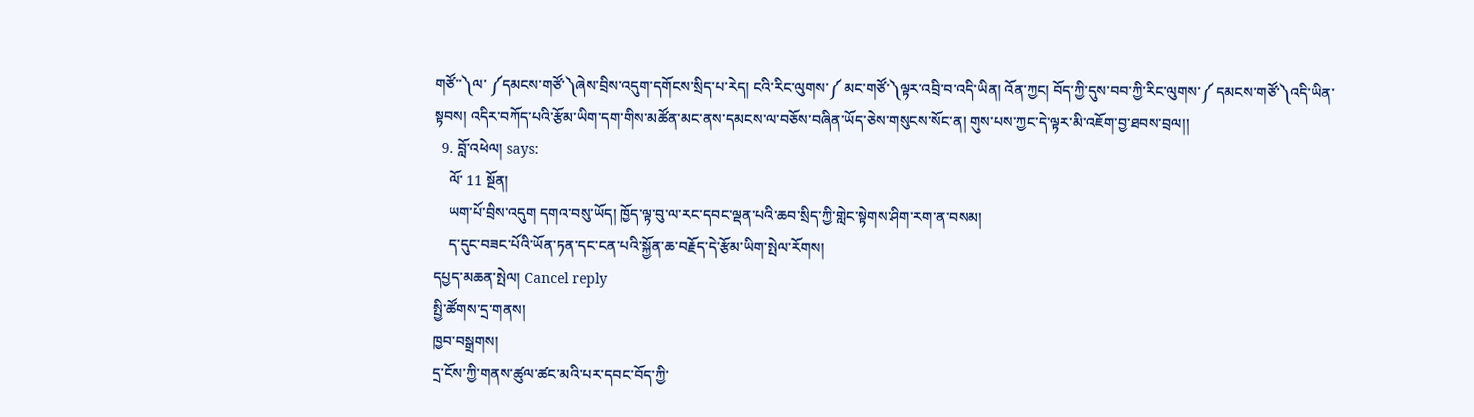གཙོ་་༽ལ་ ༼དམངས་གཙོ་༽ཞེས་བྲིས་འདུག་དགོངས་སྲིད་པ་རེད། ངའི་རིང་ལུགས་༼ མང་གཙོ་༽ལྟར་འབྲི་བ་འདི་ཡིན། འོན་ཀྱང། བོད་ཀྱི་དུས་བབ་ཀྱི་རིང་ལུགས་༼ དམངས་གཙོ་༽འདི་ཡིན་སྟབས། འདིར་བཀོད་པའི་རྩོམ་ཡིག་དག་གིས་མཚོན་མང་ནས་དམངས་ལ་བཅོས་བཞིན་ཡོད་ཅེས་གསུངས་སོང་ན། གུས་པས་ཀྱང་དེ་ལྟར་མི་འཇོག་བྱ་ཐབས་བྲལ།།
  9. བློ་འཕེལ། says:
    ལོ་ 11 སྔོན།
    ཡག་པོ་བྲིས་འདུག དགའ་བསུ་ཡོད། ཁྱོད་ལྟ་བུ་ལ་རང་དབང་ལྡན་པའི་ཆབ་སྲིད་ཀྱི་གླེང་སྟེགས་ཤིག་རག་ན་བསམ།
    ད་དུང་བཟང་པོའི་ཡོན་ཏན་དང་ངན་པའི་སྐྱོན་ཆ་བརྗོད་དེ་རྩོམ་ཡིག་སྤེལ་རོགས།
དཔྱད་མཆན་སྤེལ། Cancel reply
སྤྱི་ཚོགས་དྲ་གནས།
ཁྱབ་བསྒྲགས།
དྲ་ངོས་ཀྱི་གནས་ཚུལ་ཚང་མའི་པར་དབང་བོད་ཀྱི་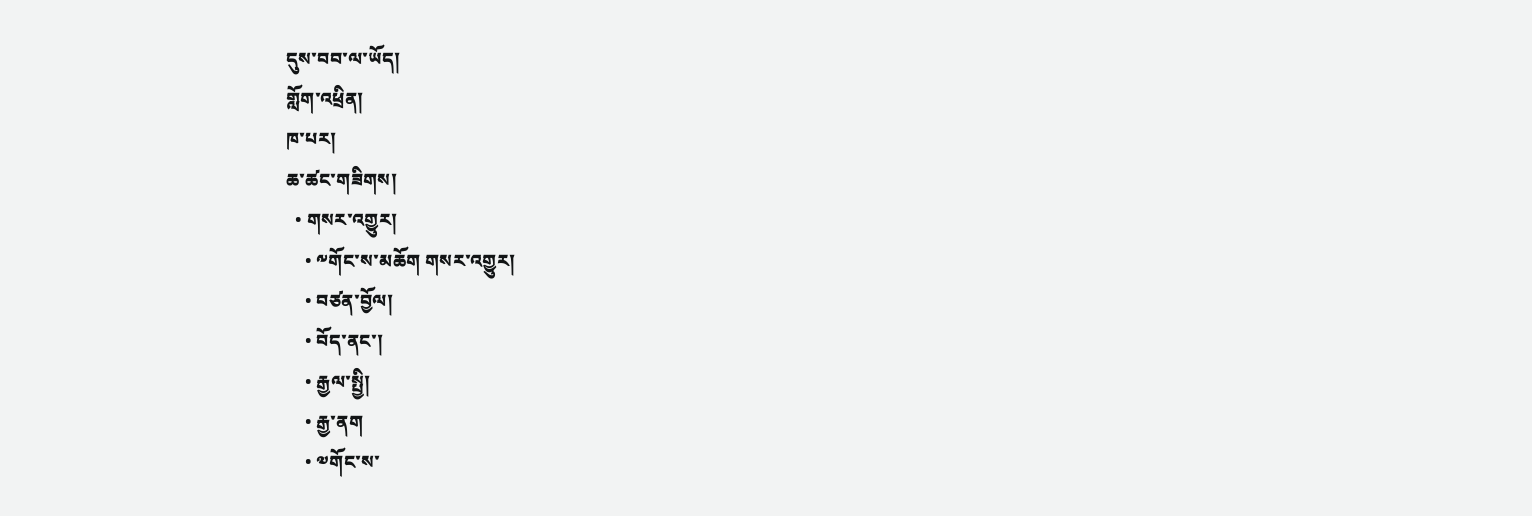དུས་བབ་ལ་ཡོད།
གློག་འཕྲིན།
ཁ་པར།
ཆ་ཚང་གཟིགས།
  • གསར་འགྱུར།
    • ༸གོང་ས་མཆོག གསར་འགྱུར།
    • བཙན་བྱོལ།
    • བོད་ནང་།
    • རྒྱལ་སྤྱི།
    • རྒྱ་ནག
    • ༧གོང་ས་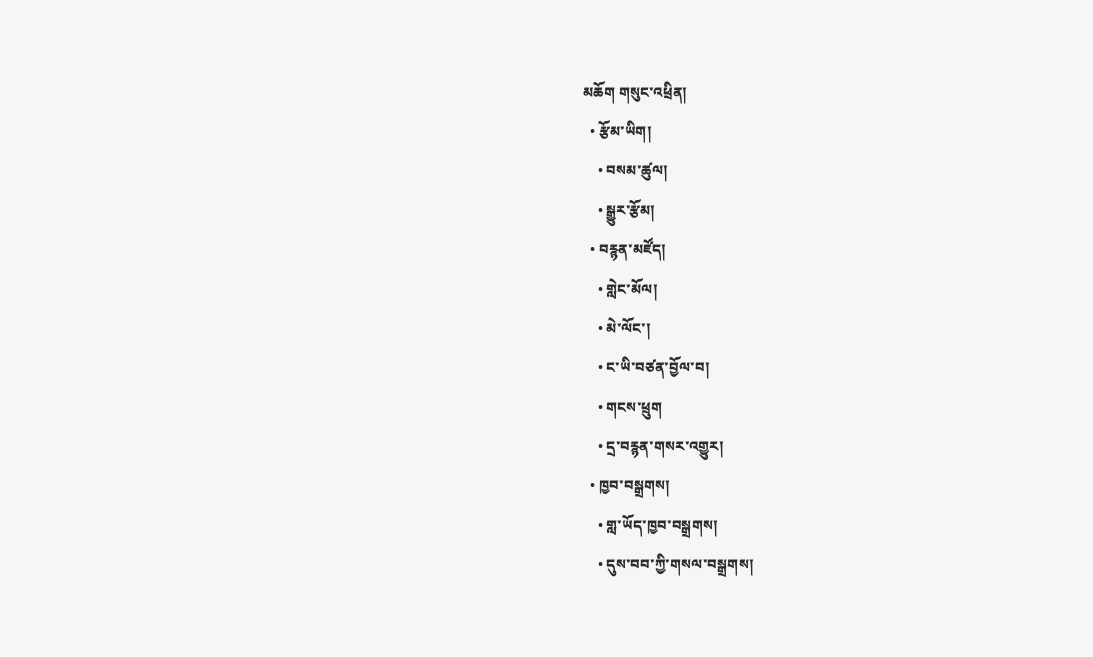མཆོག གསུང་འཕྲིན།
  • རྩོམ་ཡིག།
    • བསམ་ཚུལ།
    • སྒྱུར་རྩོམ།
  • བརྙན་མཛོད།
    • གླེང་མོལ།
    • མེ་ལོང་།
    • ང་ཡི་བཙན་བྱོལ་བ།
    • གངས་ཕྲུག
    • དྲ་བརྙན་གསར་འགྱུར།
  • ཁྱབ་བསྒྲགས།
    • གླ་ཡོད་ཁྱབ་བསྒྲགས།
    • དུས་བབ་ཀྱི་གསལ་བསྒྲགས།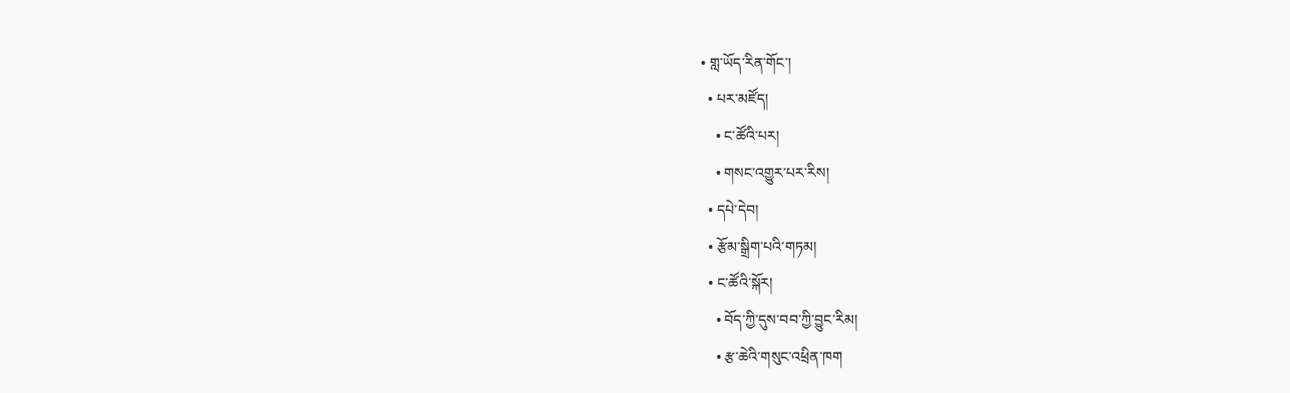• གླ་ཡོད་རིན་གོང་།
  • པར་མཛོད།
    • ང་ཚོའི་པར།
    • གསང་འགྱུར་པར་རིས།
  • དཔེ་དེབ།
  • རྩོམ་སྒྲིག་པའི་གཏམ།
  • ང་ཚོའི་སྐོར།
    • བོད་ཀྱི་དུས་བབ་ཀྱི་བྱུང་རིམ།
    • རྩ་ཆེའི་གསུང་འཕྲིན་ཁག